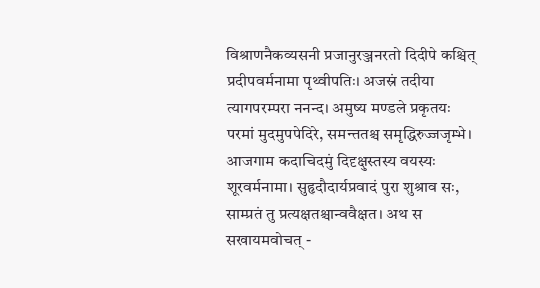विश्राणनैकव्यसनी प्रजानुरञ्जनरतो दिदीपे कश्चित् प्रदीपवर्मनामा पृथ्वीपतिः। अजस्रं तदीया त्यागपरम्परा ननन्द। अमुष्य मण्डले प्रकृतयः परमां मुदमुपपेदिरे, समन्ततश्च समृद्धिरुज्जजृम्भे।
आजगाम कदाचिदमुं दिदृक्षुस्तस्य वयस्यः शूरवर्मनामा। सुहृदौदार्यप्रवादं पुरा शुश्राव सः, साम्प्रतं तु प्रत्यक्षतश्चान्ववैक्षत। अथ स सखायमवोचत् -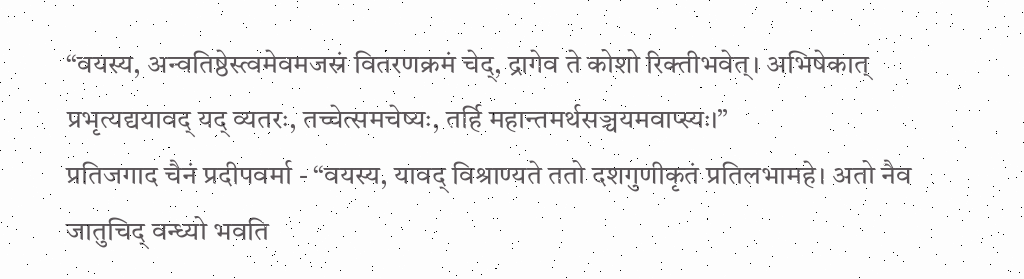“वयस्य, अन्वतिष्ठेस्त्वमेवमजस्रं वितरणक्रमं चेद्, द्रागेव ते कोशो रिक्तीभवेत्। अभिषेकात् प्रभृत्यद्ययावद् यद् व्यतरः, तच्चेत्समचेष्यः, तर्हि महान्तमर्थसञ्चयमवाप्स्यः।”
प्रतिजगाद चैनं प्रदीपवर्मा - “वयस्य, यावद् विश्राण्यते ततो दशगुणीकृतं प्रतिलभामहे। अतो नैव जातुचिद् वन्ध्यो भवति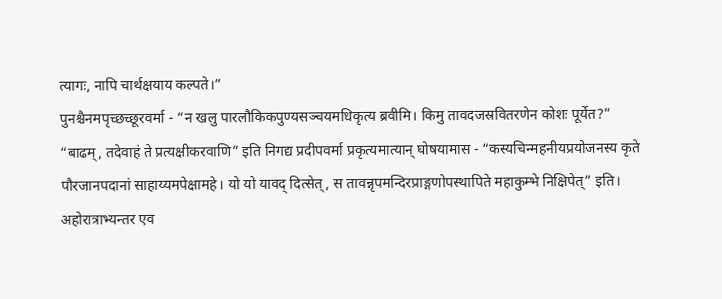त्यागः, नापि चार्थक्षयाय कल्पते।”
पुनश्चैनमपृच्छच्छूरवर्मा - “न खलु पारलौकिकपुण्यसञ्चयमधिकृत्य ब्रवीमि। किमु तावदजस्रवितरणेन कोशः पूर्येत?”
“बाढम्, तदेवाहं ते प्रत्यक्षीकरवाणि” इति निगद्य प्रदीपवर्मा प्रकृत्यमात्यान् घोषयामास - “कस्यचिन्महनीयप्रयोजनस्य कृते पौरजानपदानां साहाय्यमपेक्षामहे। यो यो यावद् दित्सेत्, स तावन्नृपमन्दिरप्राङ्गणोपस्थापिते महाकुम्भे निक्षिपेत्” इति।
अहोरात्राभ्यन्तर एव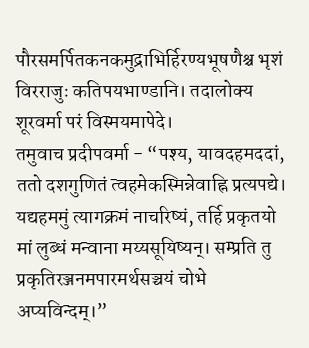पौरसमर्पितकनकमुद्राभिर्हिरण्यभूषणैश्च भृशं विरराजुः कतिपयभाण्डानि। तदालोक्य शूरवर्मा परं विस्मयमापेदे।
तमुवाच प्रदीपवर्मा - “पश्य, यावदहमददां, ततो दशगुणितं त्वहमेकस्मिन्नेवाह्नि प्रत्यपद्ये। यद्यहममुं त्यागक्रमं नाचरिष्यं, तर्हि प्रकृतयो मां लुब्धं मन्वाना मय्यसूयिष्यन्। सम्प्रति तु प्रकृतिरञ्जनमपारमर्थसञ्चयं चोभे अप्यविन्दम्।”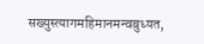सख्युस्त्यागमहिमानमन्वबुध्यत,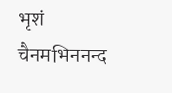भृशं चैनमभिननन्द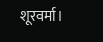शूरवर्मा।